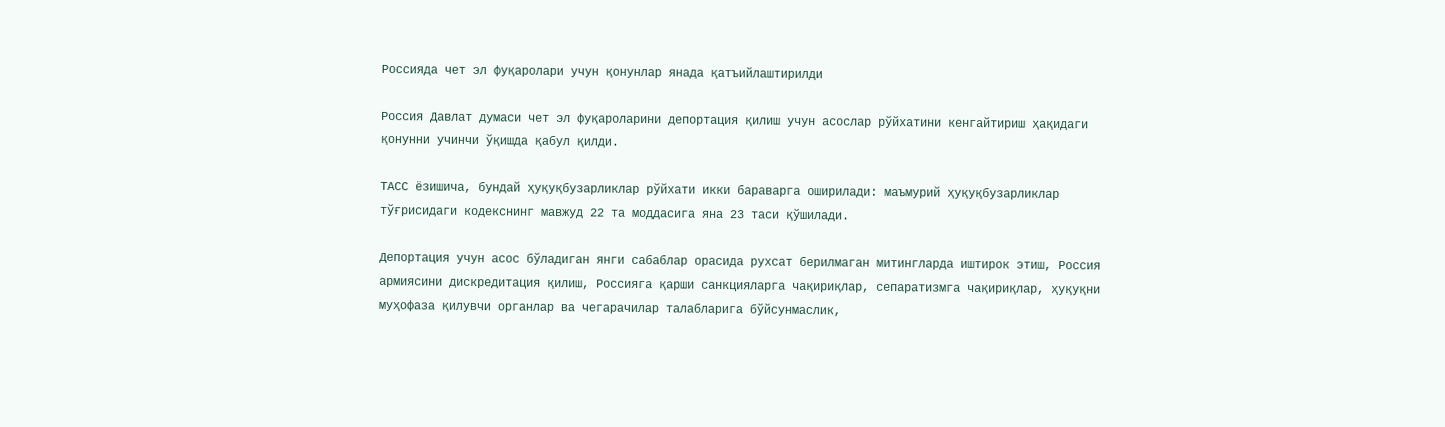Россияда чет эл фуқаролари учун қонунлар янада қатъийлаштирилди

Россия Давлат думаси чет эл фуқароларини депортация қилиш учун асослар рўйхатини кенгайтириш ҳақидаги қонунни учинчи ўқишда қабул қилди.

ТАСС ёзишича, бундай ҳуқуқбузарликлар рўйхати икки бараварга оширилади: маъмурий ҳуқуқбузарликлар тўғрисидаги кодекснинг мавжуд 22 та моддасига яна 23 таси қўшилади.

Депортация учун асос бўладиган янги сабаблар орасида рухсат берилмаган митингларда иштирок этиш, Россия армиясини дискредитация қилиш, Россияга қарши санкцияларга чақириқлар, сепаратизмга чақириқлар, ҳуқуқни муҳофаза қилувчи органлар ва чегарачилар талабларига бўйсунмаслик,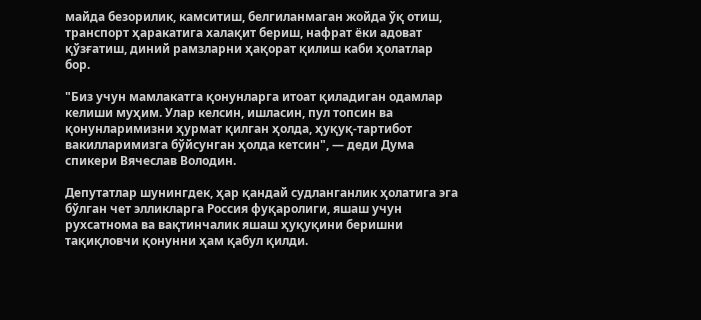майда безорилик, камситиш, белгиланмаган жойда ўқ отиш, транспорт ҳаракатига халақит бериш, нафрат ёки адоват қўзғатиш, диний рамзларни ҳақорат қилиш каби ҳолатлар бор.

"Биз учун мамлакатга қонунларга итоат қиладиган одамлар келиши муҳим. Улар келсин, ишласин, пул топсин ва қонунларимизни ҳурмат қилган ҳолда, ҳуқуқ-тартибот вакилларимизга бўйсунган ҳолда кетсин", — деди Дума спикери Вячеслав Володин.

Депутатлар шунингдек, ҳар қандай судланганлик ҳолатига эга бўлган чет элликларга Россия фуқаролиги, яшаш учун рухсатнома ва вақтинчалик яшаш ҳуқуқини беришни тақиқловчи қонунни ҳам қабул қилди.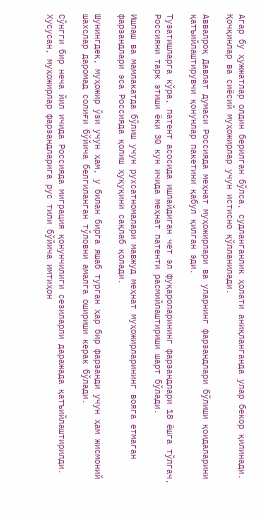Агар бу ҳужжатлар олдин берилган бўлса, судланганлик ҳолати аниқланганда улар бекор қилинади. Қочқинлар ва сиёсий муҳожирлар учун истисно қўлланилади.

Аввалроқ Давлат думаси Россияда меҳнат муҳожирлари ва уларнинг фарзандлари бўлиши қоидаларини қатъийлаштирувчи қонунлар пакетини қабул қилган эди.

Тузатишларга кўра, патент асосида ишлайдиган чет эл фуқароларининг фарзандлари 18 ёшга тўлгач, Россияни тарк этиши ёки 30 кун ичида меҳнат патенти расмийлаштириши шарт бўлади.

Ишлаш ва мамлакатда бўлиш учун рухсатномалари мавжуд меҳнат муҳожирларининг вояга етмаган фарзандлари эса Россияда қолиш ҳуқуқини сақлаб қолади.

Шунингдек, муҳожир ўзи учун ҳам, у билан бирга яшаб турган ҳар бир фарзанди учун ҳам жисмоний шахслар даромад солиғи бўйича белгиланган тўловни амалга ошириши керак бўлади.

Сўнгги бир неча йил ичида Россияда миграция қонунчилиги сезиларли даражада қатъийлаштирилди. Хусусан, муҳожирлар фарзандларига рус тили бўйича имтиҳон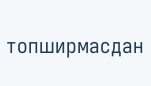топширмасдан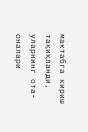мактабга кириш тақиқланди, уларнинг ота-оналари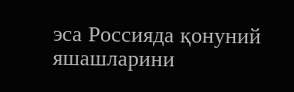эса Россияда қонуний яшашларини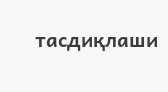тасдиқлаши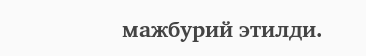мажбурий этилди.